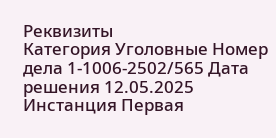Реквизиты
Категория Уголовные Номер дела 1-1006-2502/565 Дата решения 12.05.2025 Инстанция Первая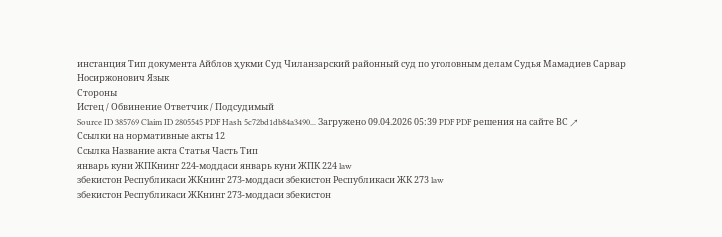инстанция Тип документа Айблов ҳукми Суд Чиланзарский районный суд по уголовным делам Судья Мамадиев Сарвар Носиржонович Язык
Стороны
Истец / Обвинение Ответчик / Подсудимый
Source ID 385769 Claim ID 2805545 PDF Hash 5c72bd1db84a3490... Загружено 09.04.2026 05:39 PDF PDF решения на сайте ВС ↗
Ссылки на нормативные акты 12
Ссылка Название акта Статья Часть Тип
январь куни ЖПКнинг 224-моддаси январь куни ЖПК 224 law
збекистон Республикаси ЖКнинг 273-моддаси збекистон Республикаси ЖК 273 law
збекистон Республикаси ЖКнинг 273-моддаси збекистон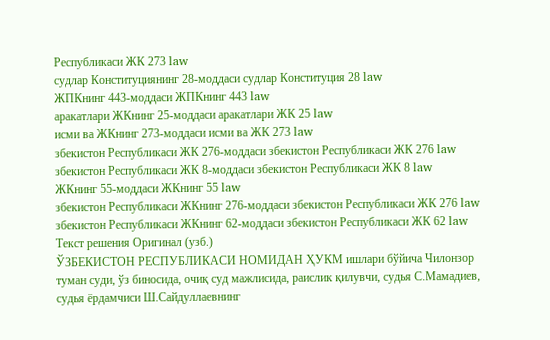Республикаси ЖК 273 law
судлар Конституциянинг 28-моддаси судлар Конституция 28 law
ЖПКнинг 443-моддаси ЖПКнинг 443 law
аракатлари ЖКнинг 25-моддаси аракатлари ЖК 25 law
исми ва ЖКнинг 273-моддаси исми ва ЖК 273 law
збекистон Республикаси ЖК 276-моддаси збекистон Республикаси ЖК 276 law
збекистон Республикаси ЖК 8-моддаси збекистон Республикаси ЖК 8 law
ЖКнинг 55-моддаси ЖКнинг 55 law
збекистон Республикаси ЖКнинг 276-моддаси збекистон Республикаси ЖК 276 law
збекистон Республикаси ЖКнинг 62-моддаси збекистон Республикаси ЖК 62 law
Текст решения Оригинал (узб.)
ЎЗБЕКИСТОН РЕСПУБЛИКАСИ НОМИДАН ҲУКМ ишлари бўйича Чилонзор туман суди, ўз биносида, очиқ суд мажлисида, раислик қилувчи, судья С.Мамадиев, судья ёрдамчиси Ш.Сайдуллаевнинг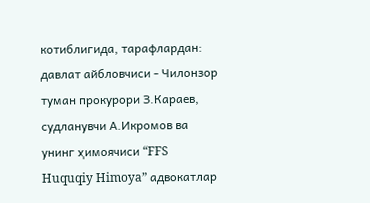котиблигида, тарафлардан: давлат айбловчиси - Чилонзор туман прокурори З.Караев, судланувчи А.Икромов ва унинг ҳимоячиси “FFS Huquqiy Himoya” адвокатлар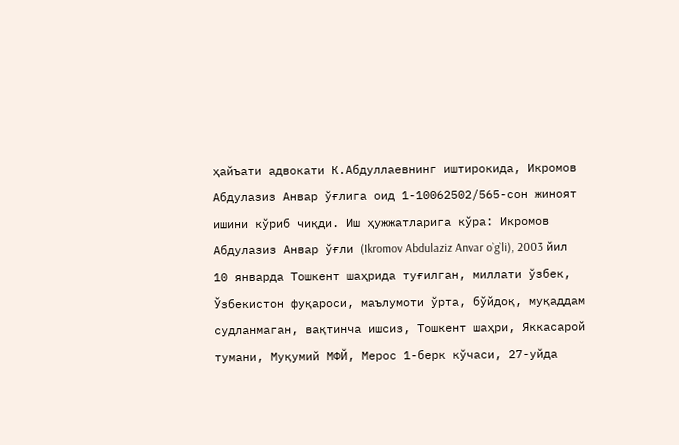ҳайъати адвокати К.Абдуллаевнинг иштирокида, Икромов Абдулазиз Анвар ўғлига оид 1-10062502/565-сон жиноят ишини кўриб чиқди. Иш ҳужжатларига кўра: Икромов Абдулазиз Анвар ўғли (Ikromov Abdulaziz Anvar o`g`li), 2003 йил 10 январда Тошкент шаҳрида туғилган, миллати ўзбек, Ўзбекистон фуқароси, маълумоти ўрта, бўйдоқ, муқаддам судланмаган, вақтинча ишсиз, Тошкент шаҳри, Яккасарой тумани, Муқумий МФЙ, Мерос 1-берк кўчаси, 27-уйда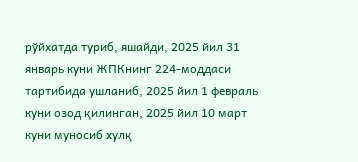рўйхатда туриб, яшайди, 2025 йил 31 январь куни ЖПКнинг 224-моддаси тартибида ушланиб, 2025 йил 1 февраль куни озод қилинган, 2025 йил 10 март куни муносиб хулқ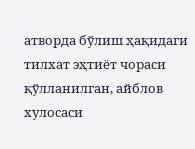атворда бўлиш ҳақидаги тилхат эҳтиёт чораси қўлланилган, айблов хулосаси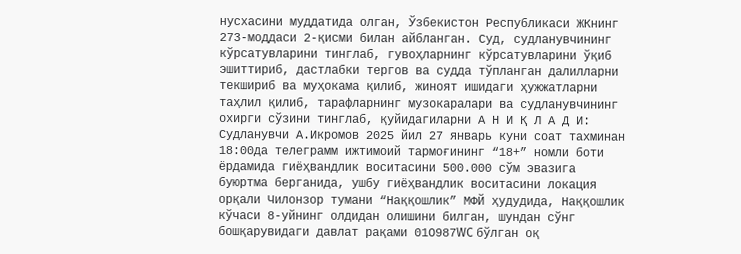нусхасини муддатида олган, Ўзбекистон Республикаси ЖКнинг 273-моддаси 2-қисми билан айбланган. Суд, судланувчининг кўрсатувларини тинглаб, гувоҳларнинг кўрсатувларини ўқиб эшиттириб, дастлабки тергов ва судда тўпланган далилларни текшириб ва муҳокама қилиб, жиноят ишидаги ҳужжатларни таҳлил қилиб, тарафларнинг музокаралари ва судланувчининг охирги сўзини тинглаб, қуйидагиларни А Н И Қ Л А Д И: Судланувчи А.Икромов 2025 йил 27 январь куни соат тахминан 18:00да телеграмм ижтимоий тармоғининг “18+” номли боти ёрдамида гиёҳвандлик воситасини 500.000 сўм эвазига буюртма берганида, ушбу гиёҳвандлик воситасини локация орқали Чилонзор тумани “Наққошлик” МФЙ ҳудудида, Наққошлик кўчаси 8-уйнинг олдидан олишини билган, шундан сўнг бошқарувидаги давлат рақами 01О987WC бўлган оқ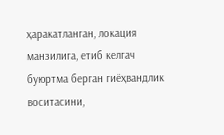ҳаракатланган, локация манзилига, етиб келгач буюртма берган гиёҳвандлик воситасини,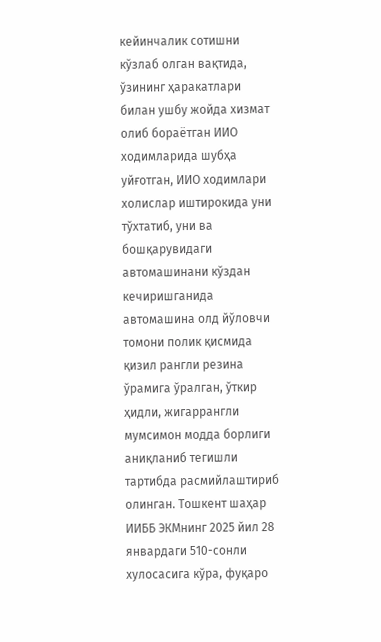кейинчалик сотишни кўзлаб олган вақтида, ўзининг ҳаракатлари билан ушбу жойда хизмат олиб бораётган ИИО ходимларида шубҳа уйғотган, ИИО ходимлари холислар иштирокида уни тўхтатиб, уни ва бошқарувидаги автомашинани кўздан кечиришганида автомашина олд йўловчи томони полик қисмида қизил рангли резина ўрамига ўралган, ўткир ҳидли, жигаррангли мумсимон модда борлиги аниқланиб тегишли тартибда расмийлаштириб олинган. Тошкент шаҳар ИИББ ЭКМнинг 2025 йил 28 январдаги 510-сонли хулосасига кўра, фуқаро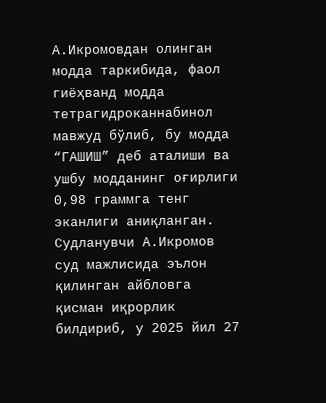А.Икромовдан олинган модда таркибида, фаол гиёҳванд модда тетрагидроканнабинол мавжуд бўлиб, бу модда “ГАШИШ” деб аталиши ва ушбу модданинг оғирлиги 0,98 граммга тенг эканлиги аниқланган. Судланувчи А.Икромов суд мажлисида эълон қилинган айбловга қисман иқрорлик билдириб, у 2025 йил 27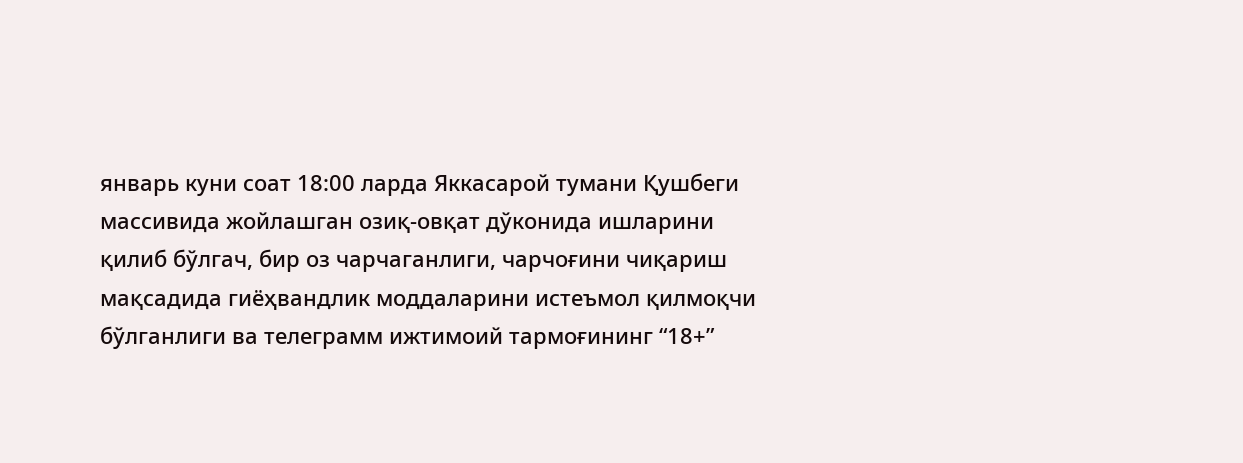январь куни соат 18:00 ларда Яккасарой тумани Қушбеги массивида жойлашган озиқ-овқат дўконида ишларини қилиб бўлгач, бир оз чарчаганлиги, чарчоғини чиқариш мақсадида гиёҳвандлик моддаларини истеъмол қилмоқчи бўлганлиги ва телеграмм ижтимоий тармоғининг “18+”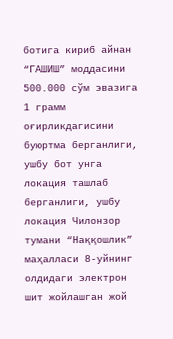ботига кириб айнан “ГАШИШ” моддасини 500.000 сўм эвазига 1 грамм оғирликдагисини буюртма берганлиги, ушбу бот унга локация ташлаб берганлиги, ушбу локация Чилонзор тумани “Наққошлик” маҳалласи 8-уйнинг олдидаги электрон шит жойлашган жой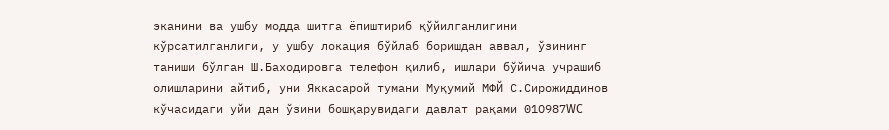эканини ва ушбу модда шитга ёпиштириб қўйилганлигини кўрсатилганлиги, у ушбу локация бўйлаб боришдан аввал, ўзининг таниши бўлган Ш.Баходировга телефон қилиб, ишлари бўйича учрашиб олишларини айтиб, уни Яккасарой тумани Муқумий МФЙ С.Сирожиддинов кўчасидаги уйи дан ўзини бошқарувидаги давлат рақами 01О987WC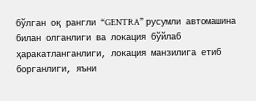бўлган оқ рангли “GENTRA” русумли автомашина билан олганлиги ва локация бўйлаб ҳаракатланганлиги, локация манзилига етиб борганлиги, яъни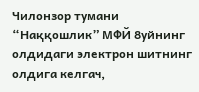Чилонзор тумани “Наққошлик” МФЙ 8уйнинг олдидаги электрон шитнинг олдига келгач,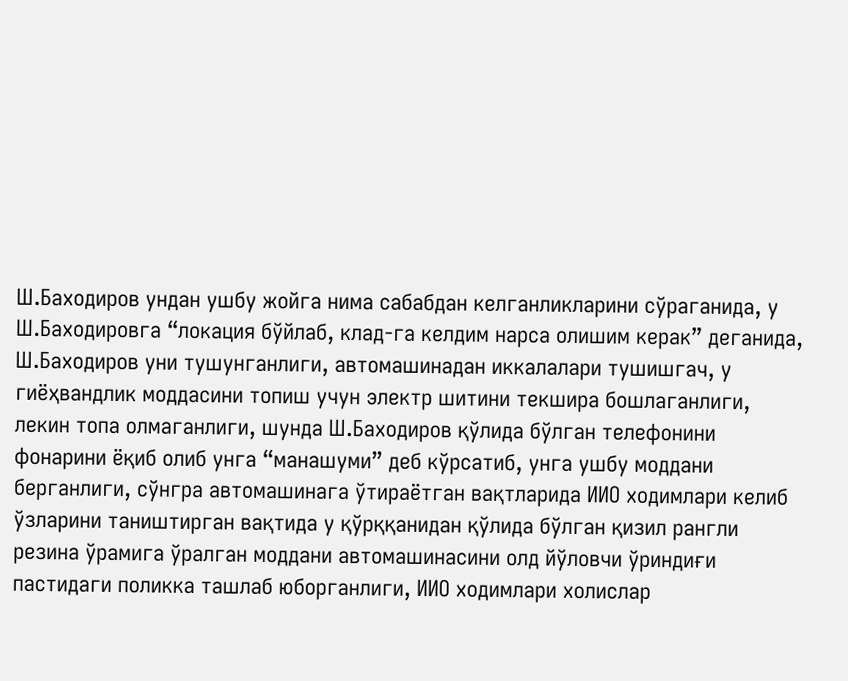Ш.Баходиров ундан ушбу жойга нима сабабдан келганликларини сўраганида, у Ш.Баходировга “локация бўйлаб, клад-га келдим нарса олишим керак” деганида, Ш.Баходиров уни тушунганлиги, автомашинадан иккалалари тушишгач, у гиёҳвандлик моддасини топиш учун электр шитини текшира бошлаганлиги, лекин топа олмаганлиги, шунда Ш.Баходиров қўлида бўлган телефонини фонарини ёқиб олиб унга “манашуми” деб кўрсатиб, унга ушбу моддани берганлиги, сўнгра автомашинага ўтираётган вақтларида ИИО ходимлари келиб ўзларини таништирган вақтида у қўрққанидан қўлида бўлган қизил рангли резина ўрамига ўралган моддани автомашинасини олд йўловчи ўриндиғи пастидаги поликка ташлаб юборганлиги, ИИО ходимлари холислар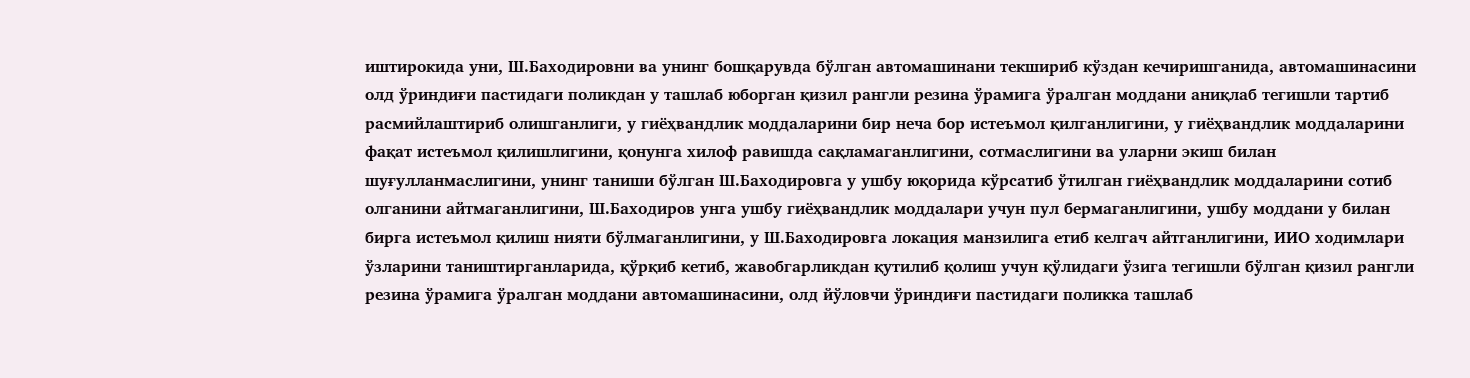иштирокида уни, Ш.Баходировни ва унинг бошқарувда бўлган автомашинани текшириб кўздан кечиришганида, автомашинасини олд ўриндиғи пастидаги поликдан у ташлаб юборган қизил рангли резина ўрамига ўралган моддани аниқлаб тегишли тартиб расмийлаштириб олишганлиги, у гиёҳвандлик моддаларини бир неча бор истеъмол қилганлигини, у гиёҳвандлик моддаларини фақат истеъмол қилишлигини, қонунга хилоф равишда сақламаганлигини, сотмаслигини ва уларни экиш билан шуғулланмаслигини, унинг таниши бўлган Ш.Баходировга у ушбу юқорида кўрсатиб ўтилган гиёҳвандлик моддаларини сотиб олганини айтмаганлигини, Ш.Баходиров унга ушбу гиёҳвандлик моддалари учун пул бермаганлигини, ушбу моддани у билан бирга истеъмол қилиш нияти бўлмаганлигини, у Ш.Баходировга локация манзилига етиб келгач айтганлигини, ИИО ходимлари ўзларини таништирганларида, қўрқиб кетиб, жавобгарликдан қутилиб қолиш учун қўлидаги ўзига тегишли бўлган қизил рангли резина ўрамига ўралган моддани автомашинасини, олд йўловчи ўриндиғи пастидаги поликка ташлаб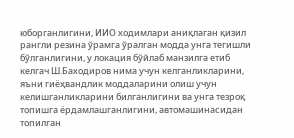юборганлигини, ИИО ходимлари аниқлаган қизил рангли резина ўрамга ўралган модда унга тегишли бўлганлигини, у локация бўйлаб манзилга етиб келгач Ш.Баходиров нима учун келганликларини, яъни гиёҳвандлик моддаларини олиш учун келишганликларини билганлигини ва унга тезроқ топишга ёрдамлашганлигини, автомашинасидан топилган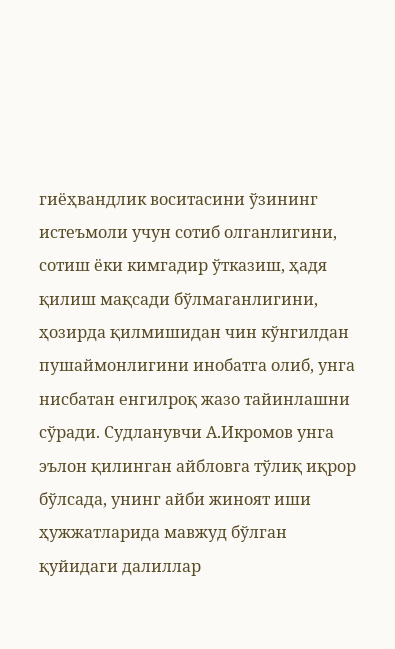гиёҳвандлик воситасини ўзининг истеъмоли учун сотиб олганлигини, сотиш ёки кимгадир ўтказиш, ҳадя қилиш мақсади бўлмаганлигини, ҳозирда қилмишидан чин кўнгилдан пушаймонлигини инобатга олиб, унга нисбатан енгилроқ жазо тайинлашни сўради. Судланувчи А.Икромов унга эълон қилинган айбловга тўлиқ иқрор бўлсада, унинг айби жиноят иши ҳужжатларида мавжуд бўлган қуйидаги далиллар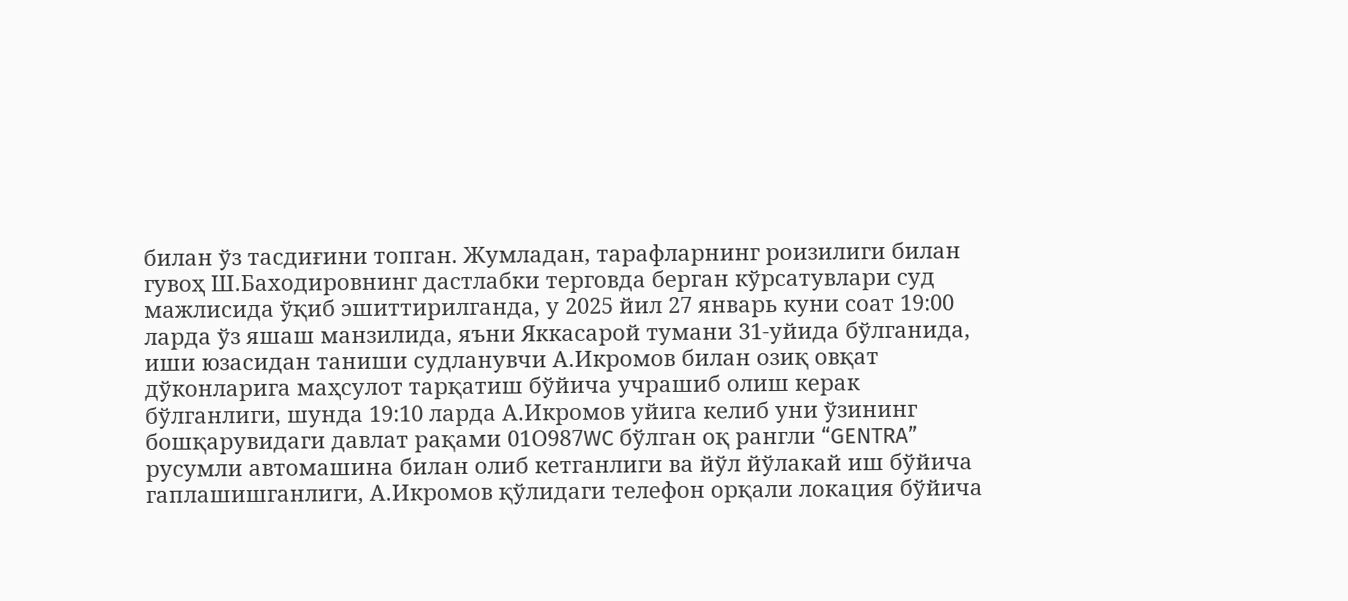билан ўз тасдиғини топган. Жумладан, тарафларнинг роизилиги билан гувоҳ Ш.Баходировнинг дастлабки терговда берган кўрсатувлари суд мажлисида ўқиб эшиттирилганда, у 2025 йил 27 январь куни соат 19:00 ларда ўз яшаш манзилида, яъни Яккасарой тумани 31-уйида бўлганида, иши юзасидан таниши судланувчи А.Икромов билан озиқ овқат дўконларига маҳсулот тарқатиш бўйича учрашиб олиш керак бўлганлиги, шунда 19:10 ларда А.Икромов уйига келиб уни ўзининг бошқарувидаги давлат рақами 01О987WC бўлган оқ рангли “GENTRA” русумли автомашина билан олиб кетганлиги ва йўл йўлакай иш бўйича гаплашишганлиги, А.Икромов қўлидаги телефон орқали локация бўйича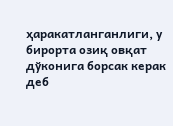ҳаракатланганлиги, у бирорта озиқ овқат дўконига борсак керак деб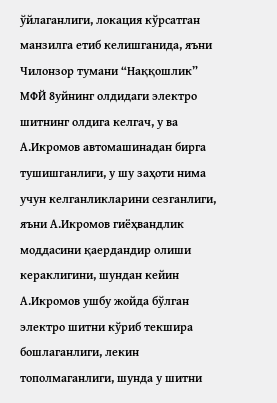ўйлаганлиги, локация кўрсатган манзилга етиб келишганида, яъни Чилонзор тумани “Наққошлик” МФЙ 8уйнинг олдидаги электро шитнинг олдига келгач, у ва А.Икромов автомашинадан бирга тушишганлиги, у шу заҳоти нима учун келганликларини сезганлиги, яъни А.Икромов гиёҳвандлик моддасини қаердандир олиши кераклигини, шундан кейин А.Икромов ушбу жойда бўлган электро шитни кўриб текшира бошлаганлиги, лекин тополмаганлиги, шунда у шитни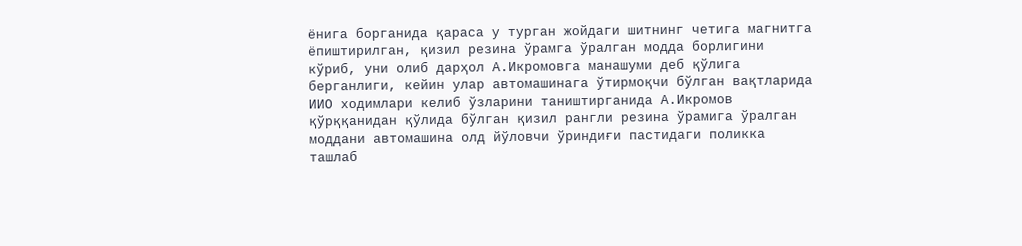ёнига борганида қараса у турган жойдаги шитнинг четига магнитга ёпиштирилган, қизил резина ўрамга ўралган модда борлигини кўриб, уни олиб дарҳол А.Икромовга манашуми деб қўлига берганлиги, кейин улар автомашинага ўтирмоқчи бўлган вақтларида ИИО ходимлари келиб ўзларини таништирганида А.Икромов қўрққанидан қўлида бўлган қизил рангли резина ўрамига ўралган моддани автомашина олд йўловчи ўриндиғи пастидаги поликка ташлаб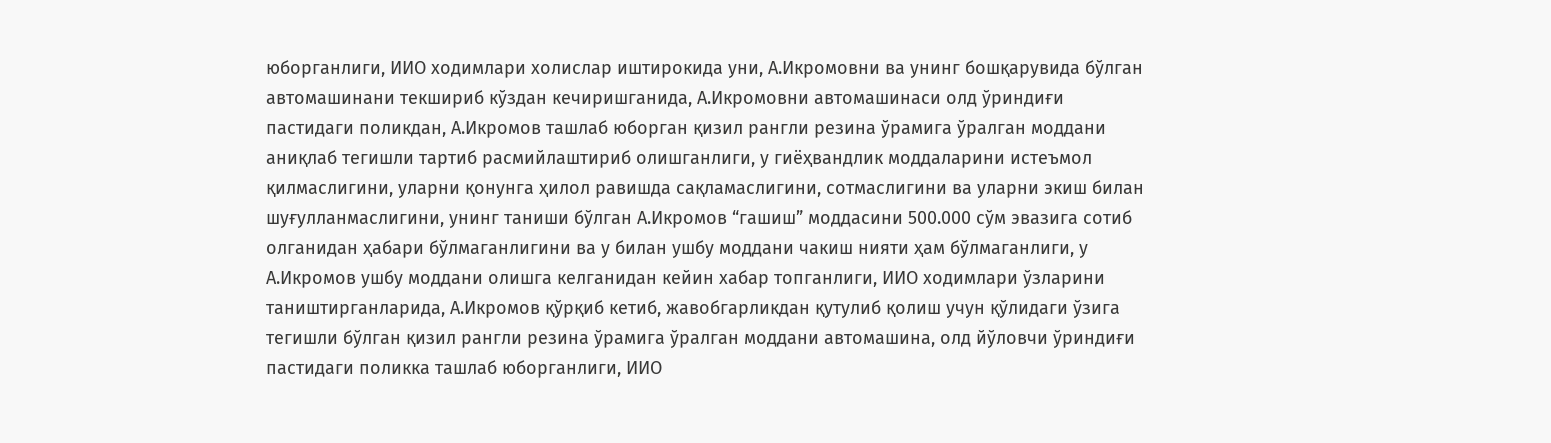юборганлиги, ИИО ходимлари холислар иштирокида уни, А.Икромовни ва унинг бошқарувида бўлган автомашинани текшириб кўздан кечиришганида, А.Икромовни автомашинаси олд ўриндиғи пастидаги поликдан, А.Икромов ташлаб юборган қизил рангли резина ўрамига ўралган моддани аниқлаб тегишли тартиб расмийлаштириб олишганлиги, у гиёҳвандлик моддаларини истеъмол қилмаслигини, уларни қонунга ҳилол равишда сақламаслигини, сотмаслигини ва уларни экиш билан шуғулланмаслигини, унинг таниши бўлган А.Икромов “гашиш” моддасини 500.000 сўм эвазига сотиб олганидан ҳабари бўлмаганлигини ва у билан ушбу моддани чакиш нияти ҳам бўлмаганлиги, у А.Икромов ушбу моддани олишга келганидан кейин хабар топганлиги, ИИО ходимлари ўзларини таништирганларида, А.Икромов қўрқиб кетиб, жавобгарликдан қутулиб қолиш учун қўлидаги ўзига тегишли бўлган қизил рангли резина ўрамига ўралган моддани автомашина, олд йўловчи ўриндиғи пастидаги поликка ташлаб юборганлиги, ИИО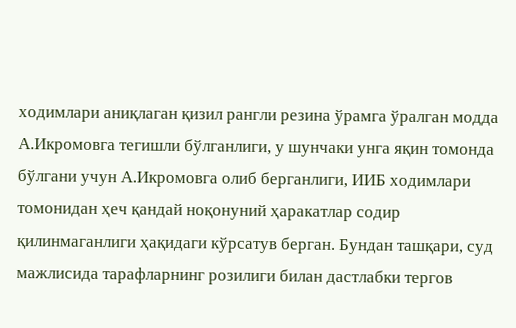ходимлари аниқлаган қизил рангли резина ўрамга ўралган модда А.Икромовга тегишли бўлганлиги, у шунчаки унга яқин томонда бўлгани учун А.Икромовга олиб берганлиги, ИИБ ходимлари томонидан ҳеч қандай ноқонуний ҳаракатлар содир қилинмаганлиги ҳақидаги кўрсатув берган. Бундан ташқари, суд мажлисида тарафларнинг розилиги билан дастлабки тергов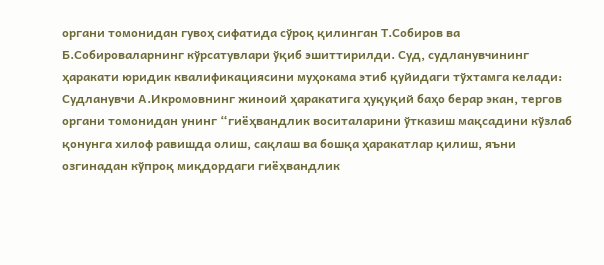органи томонидан гувоҳ сифатида сўроқ қилинган Т.Собиров ва Б.Собироваларнинг кўрсатувлари ўқиб эшиттирилди. Суд, судланувчининг ҳаракати юридик квалификациясини муҳокама этиб қуйидаги тўхтамга келади: Судланувчи А.Икромовнинг жиноий ҳаракатига ҳуқуқий баҳо берар экан, тергов органи томонидан унинг “гиёҳвандлик воситаларини ўтказиш мақсадини кўзлаб қонунга хилоф равишда олиш, сақлаш ва бошқа ҳаракатлар қилиш, яъни озгинадан кўпроқ миқдордаги гиёҳвандлик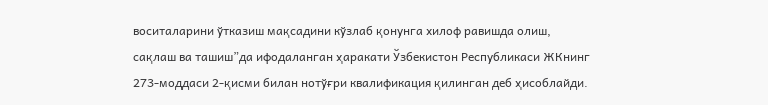воситаларини ўтказиш мақсадини кўзлаб қонунга хилоф равишда олиш, сақлаш ва ташиш”да ифодаланган ҳаракати Ўзбекистон Республикаси ЖКнинг 273-моддаси 2-қисми билан нотўғри квалификация қилинган деб ҳисоблайди.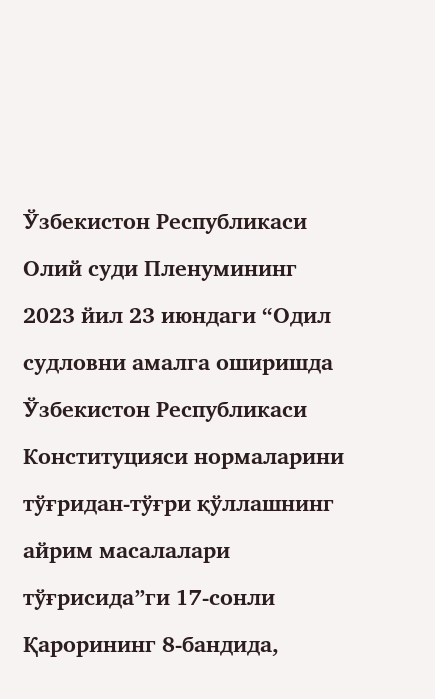Ўзбекистон Республикаси Олий суди Пленумининг 2023 йил 23 июндаги “Одил судловни амалга оширишда Ўзбекистон Республикаси Конституцияси нормаларини тўғридан-тўғри қўллашнинг айрим масалалари тўғрисида”ги 17-сонли Қарорининг 8-бандида,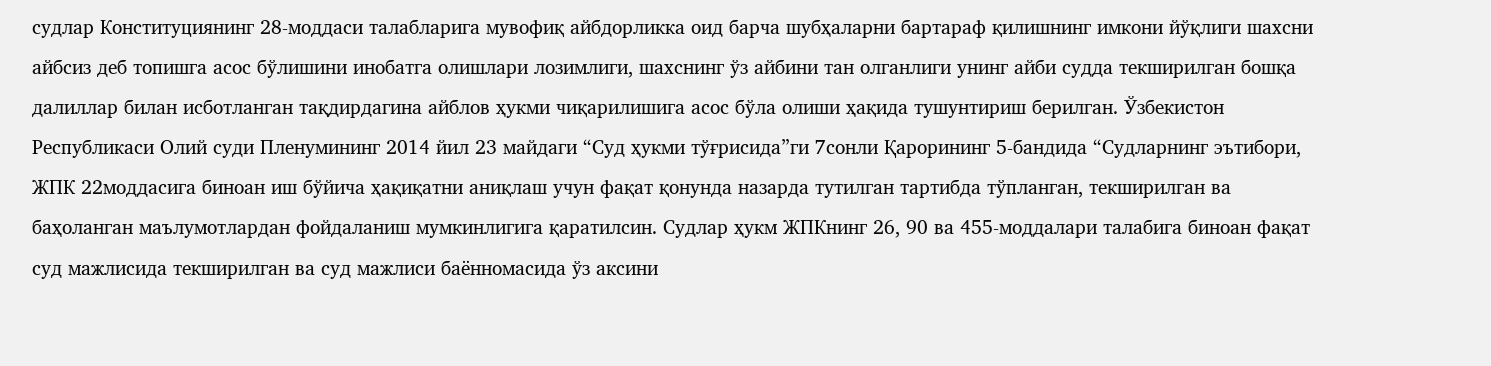судлар Конституциянинг 28-моддаси талабларига мувофиқ айбдорликка оид барча шубҳаларни бартараф қилишнинг имкони йўқлиги шахсни айбсиз деб топишга асос бўлишини инобатга олишлари лозимлиги, шахснинг ўз айбини тан олганлиги унинг айби судда текширилган бошқа далиллар билан исботланган тақдирдагина айблов ҳукми чиқарилишига асос бўла олиши ҳақида тушунтириш берилган. Ўзбекистон Республикаси Олий суди Пленумининг 2014 йил 23 майдаги “Суд ҳукми тўғрисида”ги 7сонли Қарорининг 5-бандида “Судларнинг эътибори, ЖПК 22моддасига биноан иш бўйича ҳақиқатни аниқлаш учун фақат қонунда назарда тутилган тартибда тўпланган, текширилган ва баҳоланган маълумотлардан фойдаланиш мумкинлигига қаратилсин. Судлар ҳукм ЖПКнинг 26, 90 ва 455-моддалари талабига биноан фақат суд мажлисида текширилган ва суд мажлиси баённомасида ўз аксини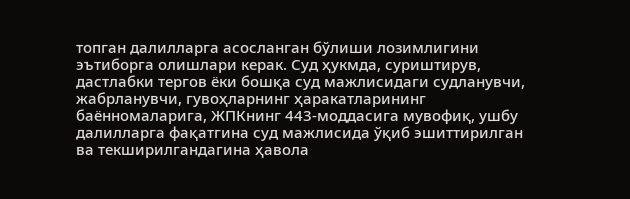топган далилларга асосланган бўлиши лозимлигини эътиборга олишлари керак. Суд ҳукмда, суриштирув, дастлабки тергов ёки бошқа суд мажлисидаги судланувчи, жабрланувчи, гувоҳларнинг ҳаракатларининг баённомаларига, ЖПКнинг 443-моддасига мувофиқ, ушбу далилларга фақатгина суд мажлисида ўқиб эшиттирилган ва текширилгандагина ҳавола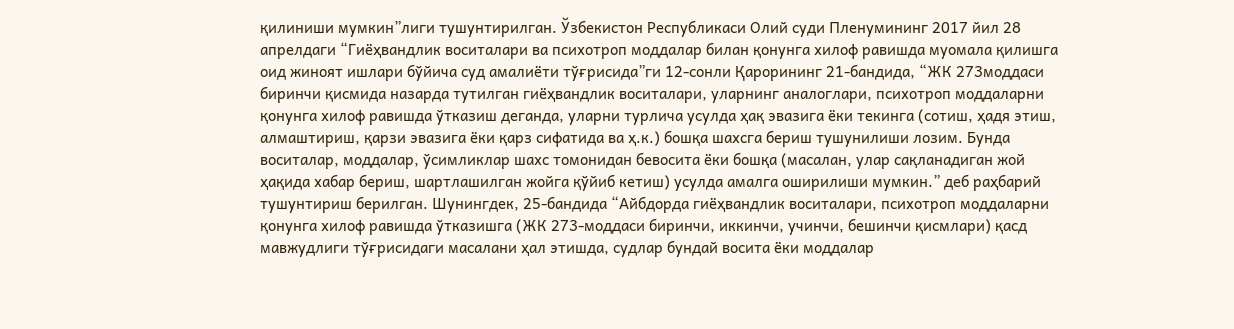қилиниши мумкин”лиги тушунтирилган. Ўзбекистон Республикаси Олий суди Пленумининг 2017 йил 28 апрелдаги “Гиёҳвандлик воситалари ва психотроп моддалар билан қонунга хилоф равишда муомала қилишга оид жиноят ишлари бўйича суд амалиёти тўғрисида”ги 12-сонли Қарорининг 21-бандида, “ЖК 273моддаси биринчи қисмида назарда тутилган гиёҳвандлик воситалари, уларнинг аналоглари, психотроп моддаларни қонунга хилоф равишда ўтказиш деганда, уларни турлича усулда ҳақ эвазига ёки текинга (сотиш, ҳадя этиш, алмаштириш, қарзи эвазига ёки қарз сифатида ва ҳ.к.) бошқа шахсга бериш тушунилиши лозим. Бунда воситалар, моддалар, ўсимликлар шахс томонидан бевосита ёки бошқа (масалан, улар сақланадиган жой ҳақида хабар бериш, шартлашилган жойга қўйиб кетиш) усулда амалга оширилиши мумкин.” деб раҳбарий тушунтириш берилган. Шунингдек, 25-бандида “Айбдорда гиёҳвандлик воситалари, психотроп моддаларни қонунга хилоф равишда ўтказишга (ЖК 273-моддаси биринчи, иккинчи, учинчи, бешинчи қисмлари) қасд мавжудлиги тўғрисидаги масалани ҳал этишда, судлар бундай восита ёки моддалар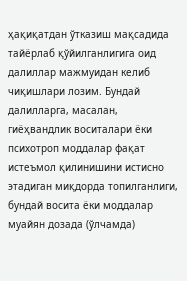ҳақиқатдан ўтказиш мақсадида тайёрлаб қўйилганлигига оид далиллар мажмуидан келиб чиқишлари лозим. Бундай далилларга, масалан, гиёҳвандлик воситалари ёки психотроп моддалар фақат истеъмол қилинишини истисно этадиган миқдорда топилганлиги, бундай восита ёки моддалар муайян дозада (ўлчамда)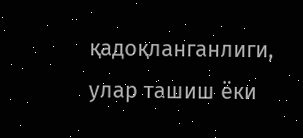қадоқланганлиги, улар ташиш ёки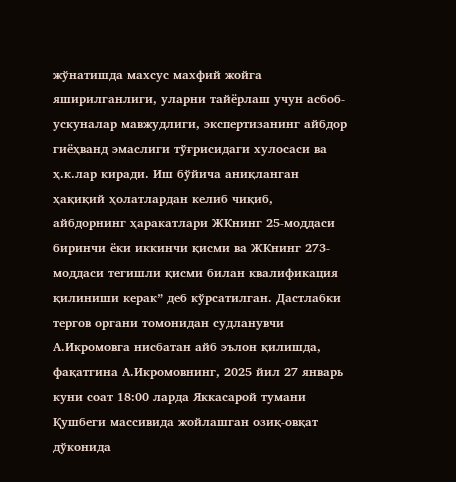жўнатишда махсус махфий жойга яширилганлиги, уларни тайёрлаш учун асбоб-ускуналар мавжудлиги, экспертизанинг айбдор гиёҳванд эмаслиги тўғрисидаги хулосаси ва ҳ.к.лар киради. Иш бўйича аниқланган ҳақиқий ҳолатлардан келиб чиқиб, айбдорнинг ҳаракатлари ЖКнинг 25-моддаси биринчи ёки иккинчи қисми ва ЖКнинг 273-моддаси тегишли қисми билан квалификация қилиниши керак” деб кўрсатилган. Дастлабки тергов органи томонидан судланувчи А.Икромовга нисбатан айб эълон қилишда, фақатгина А.Икромовнинг, 2025 йил 27 январь куни соат 18:00 ларда Яккасарой тумани Қушбеги массивида жойлашган озиқ-овқат дўконида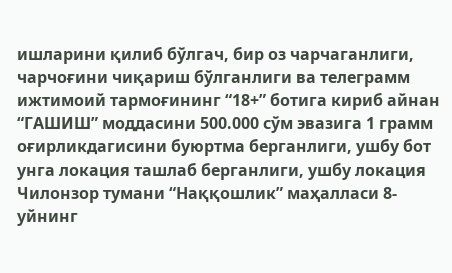ишларини қилиб бўлгач, бир оз чарчаганлиги, чарчоғини чиқариш бўлганлиги ва телеграмм ижтимоий тармоғининг “18+” ботига кириб айнан “ГАШИШ” моддасини 500.000 сўм эвазига 1 грамм оғирликдагисини буюртма берганлиги, ушбу бот унга локация ташлаб берганлиги, ушбу локация Чилонзор тумани “Наққошлик” маҳалласи 8-уйнинг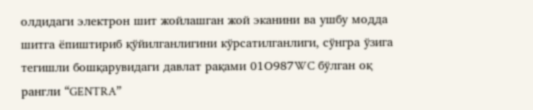олдидаги электрон шит жойлашган жой эканини ва ушбу модда шитга ёпиштириб қўйилганлигини кўрсатилганлиги, сўнгра ўзига тегишли бошқарувидаги давлат рақами 01О987WC бўлган оқ рангли “GENTRA”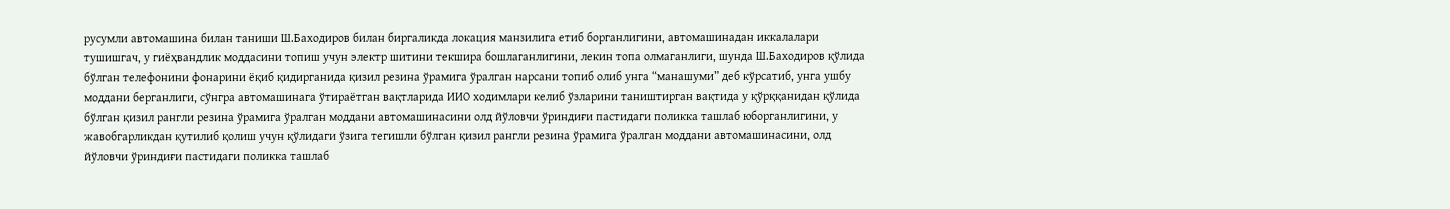русумли автомашина билан таниши Ш.Баходиров билан биргаликда локация манзилига етиб борганлигини, автомашинадан иккалалари тушишгач, у гиёҳвандлик моддасини топиш учун электр шитини текшира бошлаганлигини, лекин топа олмаганлиги, шунда Ш.Баходиров қўлида бўлган телефонини фонарини ёқиб қидирганида қизил резина ўрамига ўралган нарсани топиб олиб унга “манашуми” деб кўрсатиб, унга ушбу моддани берганлиги, сўнгра автомашинага ўтираётган вақтларида ИИО ходимлари келиб ўзларини таништирган вақтида у қўрққанидан қўлида бўлган қизил рангли резина ўрамига ўралган моддани автомашинасини олд йўловчи ўриндиғи пастидаги поликка ташлаб юборганлигини, у жавобгарликдан қутилиб қолиш учун қўлидаги ўзига тегишли бўлган қизил рангли резина ўрамига ўралган моддани автомашинасини, олд йўловчи ўриндиғи пастидаги поликка ташлаб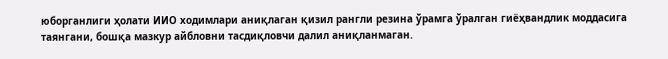юборганлиги ҳолати ИИО ходимлари аниқлаган қизил рангли резина ўрамга ўралган гиёҳвандлик моддасига таянгани, бошқа мазкур айбловни тасдиқловчи далил аниқланмаган.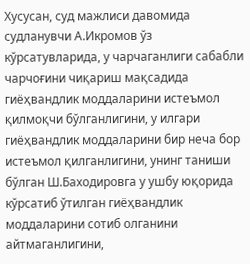Хусусан, суд мажлиси давомида судланувчи А.Икромов ўз кўрсатувларида, у чарчаганлиги сабабли чарчоғини чиқариш мақсадида гиёҳвандлик моддаларини истеъмол қилмоқчи бўлганлигини, у илгари гиёҳвандлик моддаларини бир неча бор истеъмол қилганлигини, унинг таниши бўлган Ш.Баходировга у ушбу юқорида кўрсатиб ўтилган гиёҳвандлик моддаларини сотиб олганини айтмаганлигини,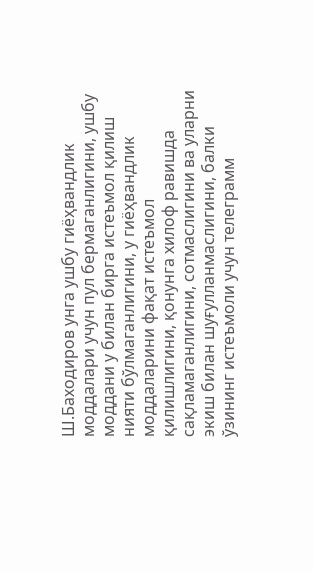Ш.Баходиров унга ушбу гиёҳвандлик моддалари учун пул бермаганлигини, ушбу моддани у билан бирга истеъмол қилиш нияти бўлмаганлигини, у гиёҳвандлик моддаларини фақат истеъмол қилишлигини, қонунга хилоф равишда сақламаганлигини, сотмаслигини ва уларни экиш билан шуғулланмаслигини, балки ўзининг истеъмоли учун телеграмм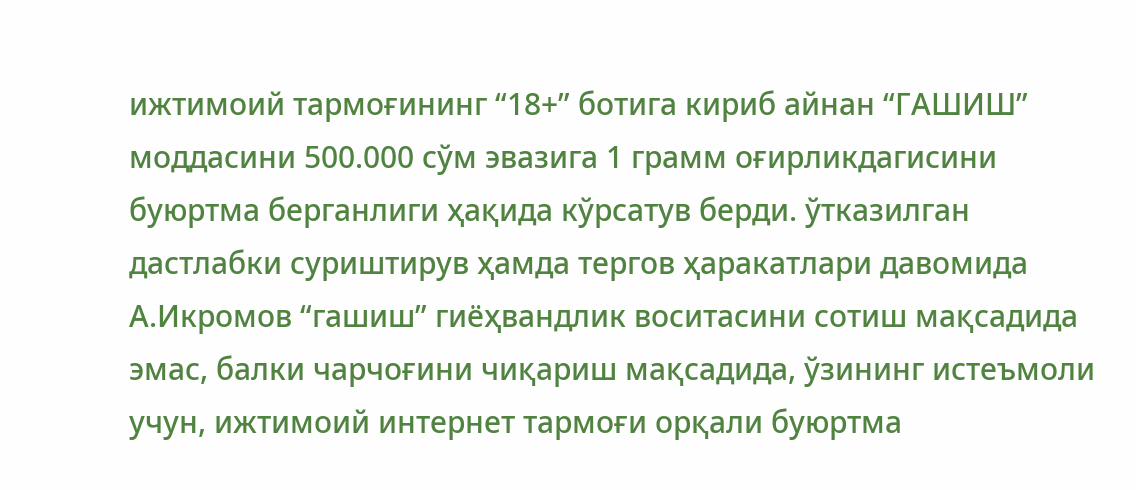ижтимоий тармоғининг “18+” ботига кириб айнан “ГАШИШ” моддасини 500.000 сўм эвазига 1 грамм оғирликдагисини буюртма берганлиги ҳақида кўрсатув берди. ўтказилган дастлабки суриштирув ҳамда тергов ҳаракатлари давомида А.Икромов “гашиш” гиёҳвандлик воситасини сотиш мақсадида эмас, балки чарчоғини чиқариш мақсадида, ўзининг истеъмоли учун, ижтимоий интернет тармоғи орқали буюртма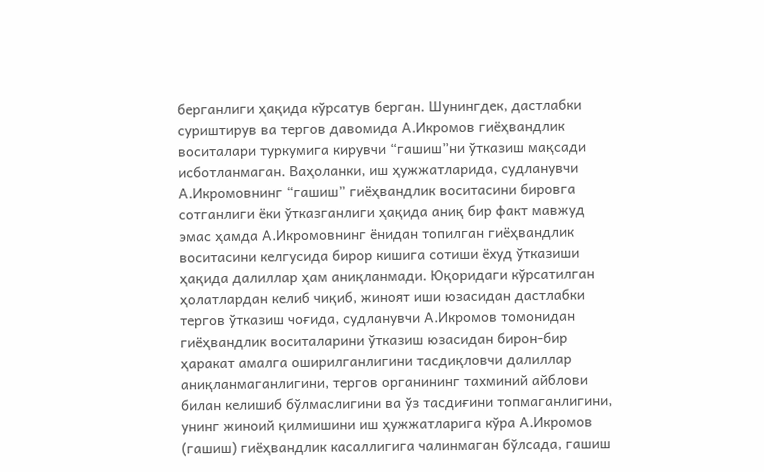берганлиги ҳақида кўрсатув берган. Шунингдек, дастлабки суриштирув ва тергов давомида А.Икромов гиёҳвандлик воситалари туркумига кирувчи “гашиш”ни ўтказиш мақсади исботланмаган. Ваҳоланки, иш ҳужжатларида, судланувчи А.Икромовнинг “гашиш” гиёҳвандлик воситасини бировга сотганлиги ёки ўтказганлиги ҳақида аниқ бир факт мавжуд эмас ҳамда А.Икромовнинг ёнидан топилган гиёҳвандлик воситасини келгусида бирор кишига сотиши ёхуд ўтказиши ҳақида далиллар ҳам аниқланмади. Юқоридаги кўрсатилган ҳолатлардан келиб чиқиб, жиноят иши юзасидан дастлабки тергов ўтказиш чоғида, судланувчи А.Икромов томонидан гиёҳвандлик воситаларини ўтказиш юзасидан бирон-бир ҳаракат амалга оширилганлигини тасдиқловчи далиллар аниқланмаганлигини, тергов органининг тахминий айблови билан келишиб бўлмаслигини ва ўз тасдиғини топмаганлигини, унинг жиноий қилмишини иш ҳужжатларига кўра А.Икромов (гашиш) гиёҳвандлик касаллигига чалинмаган бўлсада, гашиш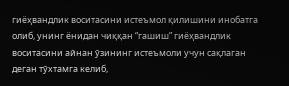гиёҳвандлик воситасини истеъмол қилишини инобатга олиб, унинг ёнидан чиққан “гашиш” гиёҳвандлик воситасини айнан ўзининг истеъмоли учун сақлаган деган тўхтамга келиб,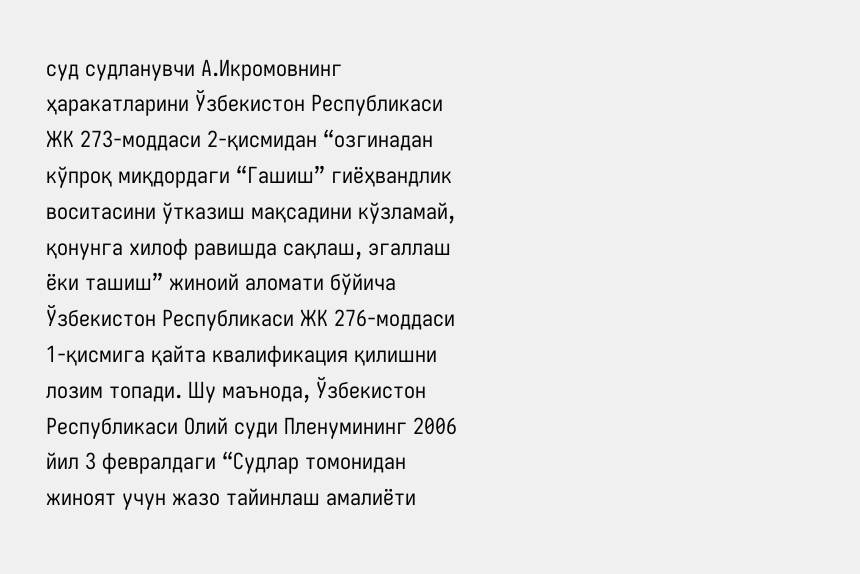суд судланувчи А.Икромовнинг ҳаракатларини Ўзбекистон Республикаси ЖК 273-моддаси 2-қисмидан “озгинадан кўпроқ миқдордаги “Гашиш” гиёҳвандлик воситасини ўтказиш мақсадини кўзламай, қонунга хилоф равишда сақлаш, эгаллаш ёки ташиш” жиноий аломати бўйича Ўзбекистон Республикаси ЖК 276-моддаси 1-қисмига қайта квалификация қилишни лозим топади. Шу маънода, Ўзбекистон Республикаси Олий суди Пленумининг 2006 йил 3 февралдаги “Судлар томонидан жиноят учун жазо тайинлаш амалиёти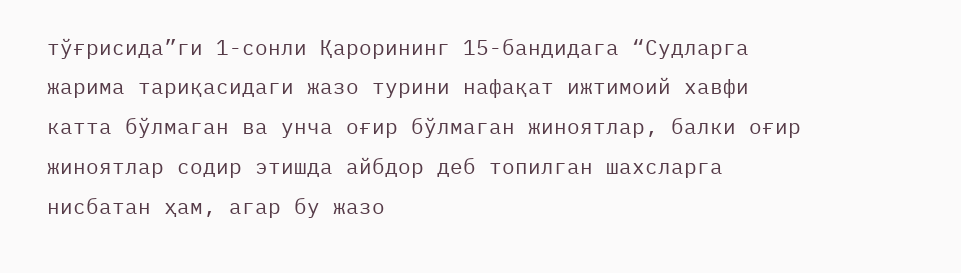тўғрисида”ги 1-сонли Қарорининг 15-бандидага “Судларга жарима тариқасидаги жазо турини нафақат ижтимоий хавфи катта бўлмаган ва унча оғир бўлмаган жиноятлар, балки оғир жиноятлар содир этишда айбдор деб топилган шахсларга нисбатан ҳам, агар бу жазо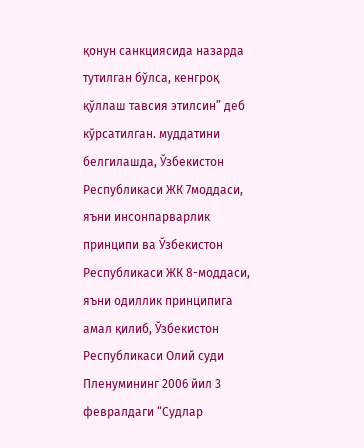қонун санкциясида назарда тутилган бўлса, кенгроқ қўллаш тавсия этилсин” деб кўрсатилган. муддатини белгилашда, Ўзбекистон Республикаси ЖК 7моддаси, яъни инсонпарварлик принципи ва Ўзбекистон Республикаси ЖК 8-моддаси, яъни одиллик принципига амал қилиб, Ўзбекистон Республикаси Олий суди Пленумининг 2006 йил 3 февралдаги “Судлар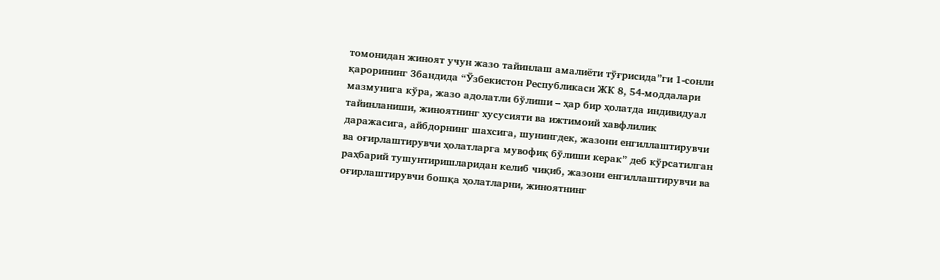томонидан жиноят учун жазо тайинлаш амалиёти тўғрисида”ги 1-сонли қарорининг 3бандида “Ўзбекистон Республикаси ЖК 8, 54-моддалари мазмунига кўра, жазо адолатли бўлиши – ҳар бир ҳолатда индивидуал тайинланиши, жиноятнинг хусусияти ва ижтимоий хавфлилик даражасига, айбдорнинг шахсига, шунингдек, жазони енгиллаштирувчи ва оғирлаштирувчи ҳолатларга мувофиқ бўлиши керак” деб кўрсатилган раҳбарий тушунтиришларидан келиб чиқиб, жазони енгиллаштирувчи ва оғирлаштирувчи бошқа ҳолатларни, жиноятнинг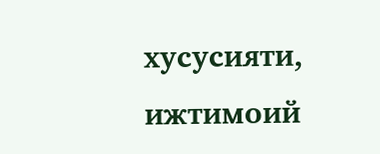хусусияти, ижтимоий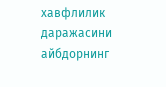хавфлилик даражасини айбдорнинг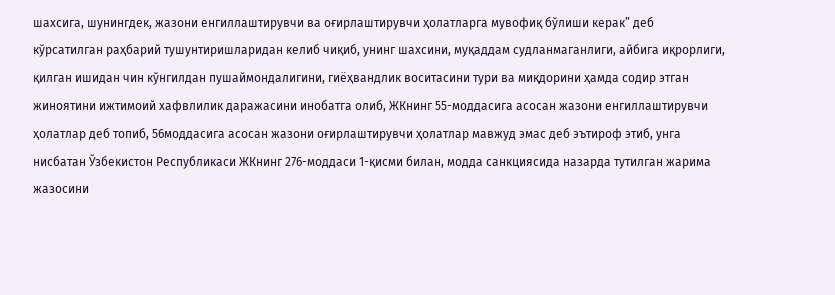шахсига, шунингдек, жазони енгиллаштирувчи ва оғирлаштирувчи ҳолатларга мувофиқ бўлиши керак” деб кўрсатилган раҳбарий тушунтиришларидан келиб чиқиб, унинг шахсини, муқаддам судланмаганлиги, айбига иқрорлиги, қилган ишидан чин кўнгилдан пушаймондалигини, гиёҳвандлик воситасини тури ва миқдорини ҳамда содир этган жиноятини ижтимоий хафвлилик даражасини инобатга олиб, ЖКнинг 55-моддасига асосан жазони енгиллаштирувчи ҳолатлар деб топиб, 56моддасига асосан жазони оғирлаштирувчи ҳолатлар мавжуд эмас деб эътироф этиб, унга нисбатан Ўзбекистон Республикаси ЖКнинг 276-моддаси 1-қисми билан, модда санкциясида назарда тутилган жарима жазосини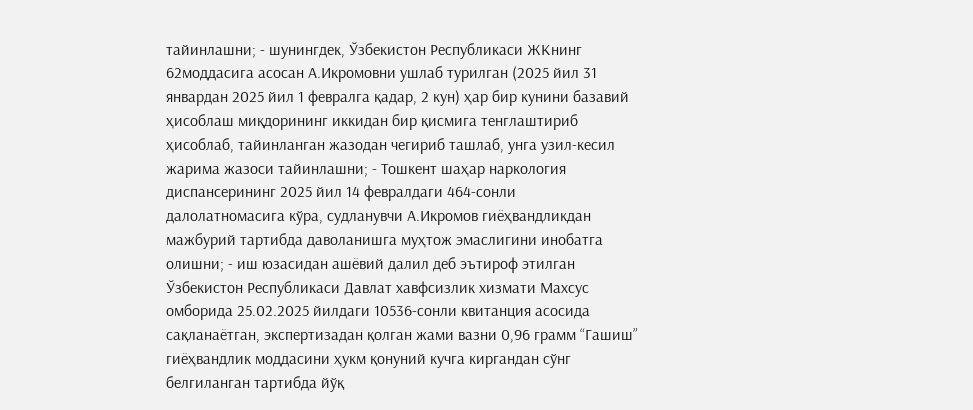тайинлашни; - шунингдек, Ўзбекистон Республикаси ЖКнинг 62моддасига асосан А.Икромовни ушлаб турилган (2025 йил 31 январдан 2025 йил 1 февралга қадар, 2 кун) ҳар бир кунини базавий ҳисоблаш миқдорининг иккидан бир қисмига тенглаштириб ҳисоблаб, тайинланган жазодан чегириб ташлаб, унга узил-кесил жарима жазоси тайинлашни; - Тошкент шаҳар наркология диспансерининг 2025 йил 14 февралдаги 464-сонли далолатномасига кўра, судланувчи А.Икромов гиёҳвандликдан мажбурий тартибда даволанишга муҳтож эмаслигини инобатга олишни; - иш юзасидан ашёвий далил деб эътироф этилган Ўзбекистон Республикаси Давлат хавфсизлик хизмати Махсус омборида 25.02.2025 йилдаги 10536-сонли квитанция асосида сақланаётган, экспертизадан қолган жами вазни 0,96 грамм “Гашиш” гиёҳвандлик моддасини ҳукм қонуний кучга киргандан сўнг белгиланган тартибда йўқ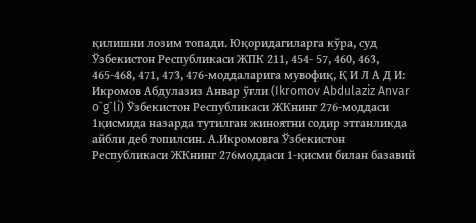қилишни лозим топади. Юқоридагиларга кўра, суд Ўзбекистон Республикаси ЖПК 211, 454- 57, 460, 463, 465-468, 471, 473, 476-моддаларига мувофиқ, Қ И Л А Д И: Икромов Абдулазиз Анвар ўғли (Ikromov Abdulaziz Anvar o`g`li) Ўзбекистон Республикаси ЖКнинг 276-моддаси 1қисмида назарда тутилган жиноятни содир этганликда айбли деб топилсин. А.Икромовга Ўзбекистон Республикаси ЖКнинг 276моддаси 1-қисми билан базавий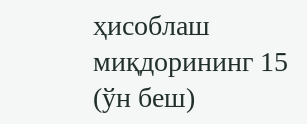ҳисоблаш миқдорининг 15 (ўн беш)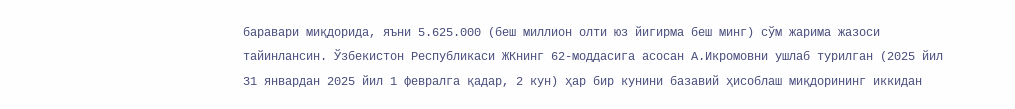баравари миқдорида, яъни 5.625.000 (беш миллион олти юз йигирма беш минг) сўм жарима жазоси тайинлансин. Ўзбекистон Республикаси ЖКнинг 62-моддасига асосан А.Икромовни ушлаб турилган (2025 йил 31 январдан 2025 йил 1 февралга қадар, 2 кун) ҳар бир кунини базавий ҳисоблаш миқдорининг иккидан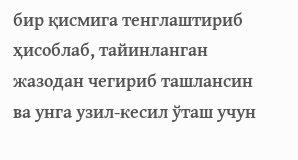бир қисмига тенглаштириб ҳисоблаб, тайинланган жазодан чегириб ташлансин ва унга узил-кесил ўташ учун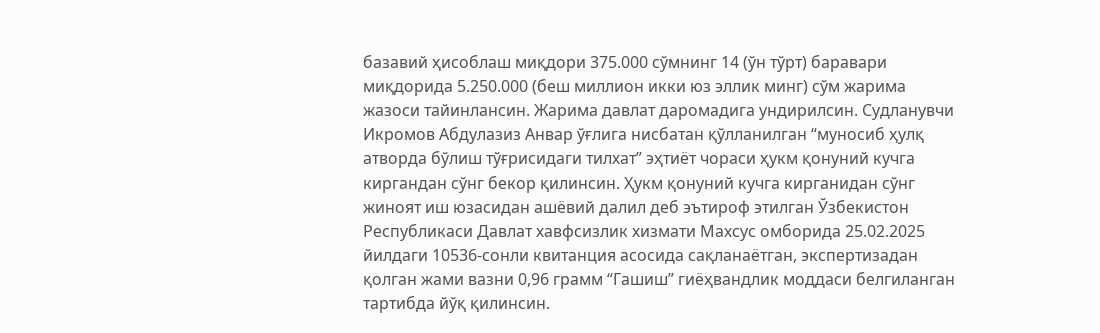базавий ҳисоблаш миқдори 375.000 сўмнинг 14 (ўн тўрт) баравари миқдорида 5.250.000 (беш миллион икки юз эллик минг) сўм жарима жазоси тайинлансин. Жарима давлат даромадига ундирилсин. Судланувчи Икромов Абдулазиз Анвар ўғлига нисбатан қўлланилган “муносиб ҳулқ атворда бўлиш тўғрисидаги тилхат” эҳтиёт чораси ҳукм қонуний кучга киргандан сўнг бекор қилинсин. Ҳукм қонуний кучга кирганидан сўнг жиноят иш юзасидан ашёвий далил деб эътироф этилган Ўзбекистон Республикаси Давлат хавфсизлик хизмати Махсус омборида 25.02.2025 йилдаги 10536-сонли квитанция асосида сақланаётган, экспертизадан қолган жами вазни 0,96 грамм “Гашиш” гиёҳвандлик моддаси белгиланган тартибда йўқ қилинсин.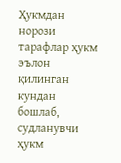Ҳукмдан норози тарафлар ҳукм эълон қилинган кундан бошлаб, судланувчи ҳукм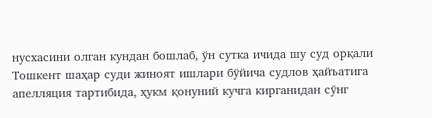нусхасини олган кундан бошлаб, ўн сутка ичида шу суд орқали Тошкент шаҳар суди жиноят ишлари бўйича судлов ҳайъатига апелляция тартибида, ҳукм қонуний кучга кирганидан сўнг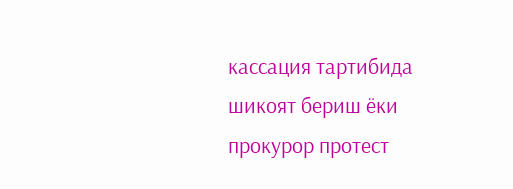кассация тартибида шикоят бериш ёки прокурор протест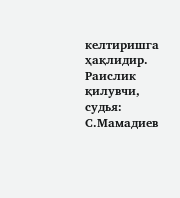келтиришга ҳақлидир. Раислик қилувчи, судья: С.Мамадиев